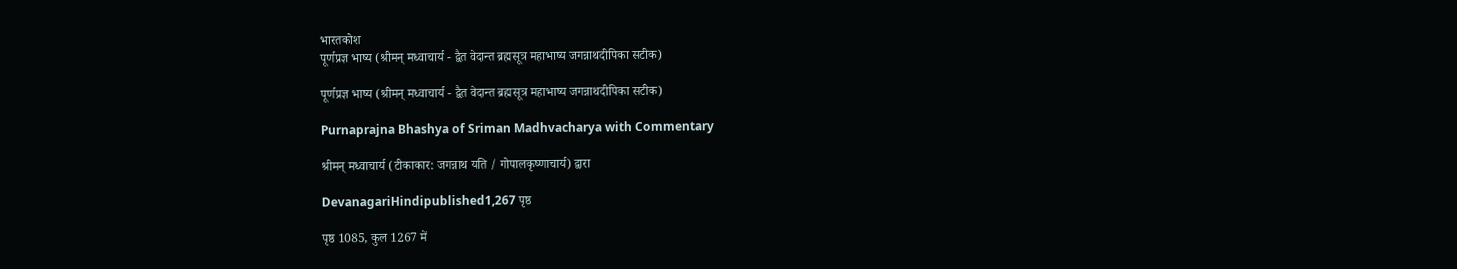भारतकोश
पूर्णप्रज्ञ भाष्य (श्रीमन् मध्वाचार्य - द्वैत वेदान्त ब्रह्मसूत्र महाभाष्य जगन्नाथदीपिका सटीक)

पूर्णप्रज्ञ भाष्य (श्रीमन् मध्वाचार्य - द्वैत वेदान्त ब्रह्मसूत्र महाभाष्य जगन्नाथदीपिका सटीक)

Purnaprajna Bhashya of Sriman Madhvacharya with Commentary

श्रीमन् मध्वाचार्य (टीकाकार: जगन्नाथ यति / गोपालकृष्णाचार्य) द्वारा

DevanagariHindipublished1,267 पृष्ठ

पृष्ठ 1085, कुल 1267 में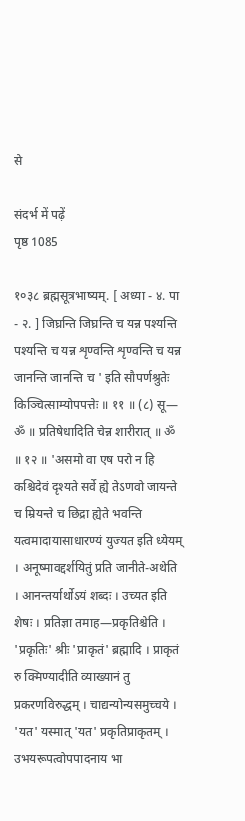से

संदर्भ में पढ़ें
पृष्ठ 1085

१०३८ ब्रह्मसूत्रभाष्यम्. [ अध्या - ४. पा - २. ] जिघ्रन्ति जिघ्रन्ति च यन्न पश्यन्ति पश्यन्ति च यन्न शृण्वन्ति शृण्वन्ति च यन्न जानन्ति जानन्ति च ' इति सौपर्णश्रुतेः किञ्चित्साम्योपपत्तेः ॥ ११ ॥ (८) सू— ॐ ॥ प्रतिषेधादिति चेन्न शारीरात् ॥ ॐ ॥ १२ ॥ 'असमो वा एष परो न हि कश्चिदेवं दृश्यते सर्वे ह्ये तेऽणवो जायन्ते च म्रियन्ते च छिद्रा ह्येते भवन्ति यत्वमादायासाधारण्यं युज्यत इति ध्येयम् । अनूष्मावद्दर्शयितुं प्रति जानीते-अथेति । आनन्तर्यार्थोऽयं शब्दः । उच्यत इति शेषः । प्रतिज्ञा तमाह—प्रकृतिश्चेति । 'प्रकृतिः' श्रीः 'प्राकृतं' ब्रह्मादि । प्राकृतं रु क्मिण्यादीति व्याख्यानं तु प्रकरणविरुद्धम् । चाद्यन्योन्यसमुच्चये । 'यत' यस्मात् 'यत' प्रकृतिप्राकृतम् । उभयरूपत्वोपपादनाय भा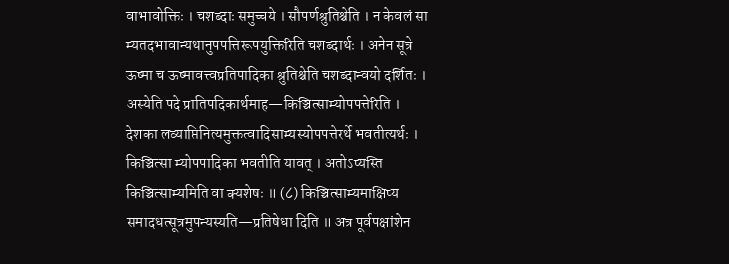वाभावोक्तिः । चशब्दाः समुच्चये । सौपर्णश्रुतिश्चेति । न केवलं सा म्यतदभावान्यथानुपपत्तिरूपयुक्तिरिति चशब्दार्थः । अनेन सूत्रे ऊष्मा च ऊष्मावत्त्वप्रतिपादिका श्रुतिश्चेति चशब्दान्वयो दर्शितः । अस्येति पदे प्रातिपदिकार्थमाह—किञ्चित्साम्योपपत्तेरिति । देशका लव्याप्तिनित्यमुक्तत्वादिसाम्यस्योपपत्तेरर्थे भवतीत्यर्थः । किञ्चित्सा म्योपपादिका भवतीति यावत् । अतोऽप्यस्ति किञ्चित्साम्यमिति वा क्यशेषः ॥ (८) किञ्चित्साम्यमाक्षिप्य समादधत्सूत्रमुपन्यस्यति—प्रतिषेधा दिति ॥ अत्र पूर्वपक्षांशेन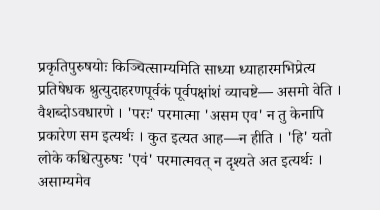प्रकृतिपुरुषयोः किञ्चित्साम्यमिति साध्या ध्याहारमभिप्रेत्य प्रतिषेधक श्रुत्युदाहरणपूर्वकं पूर्वपक्षांशं व्याचष्टे— असमो वेति । वैशब्दोऽवधारणे । 'परः' परमात्मा 'असम एव' न तु केनापि प्रकारेण सम इत्यर्थः । कुत इत्यत आह—न हीति । 'हि' यतो लोके कश्चित्पुरुषः 'एवं' परमात्मवत् न दृश्यते अत इत्यर्थः । असाम्यमेव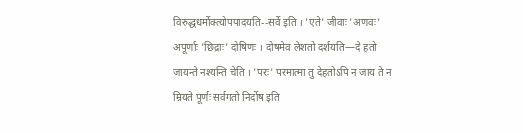विरुद्धधर्मोक्त्योपपादयति--सर्वे इति । 'एते' जीवाः 'अणवः' अपूर्णाः 'छिद्राः' दोषिणः । दोषमेव लेशतो दर्शयति—दे हतो जायन्ते नश्यन्ति चेति । 'परः' परमात्मा तु देहतोऽपि न जाय ते न म्रियते पूर्णः सर्वगतो निर्दोष इति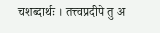चशब्दार्थः । तत्त्वप्रदीपे तु अ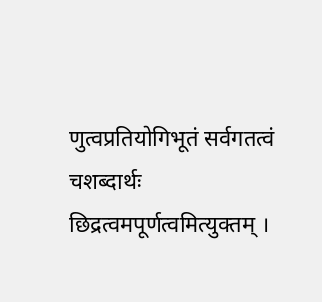णुत्वप्रतियोगिभूतं सर्वगतत्वं चशब्दार्थः छिद्रत्वमपूर्णत्वमित्युक्तम् ।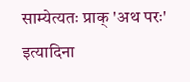साम्येत्यतः प्राक् 'अथ परः' इत्यादिना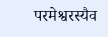परमेश्वरस्यैव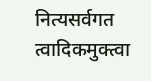नित्यसर्वगत त्वादिकमुक्त्वा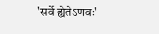'सर्वे ह्येतेऽणवः'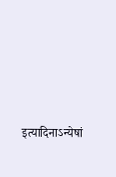इत्यादिनाऽन्येषां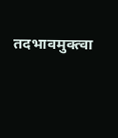तदभावमुक्त्वा